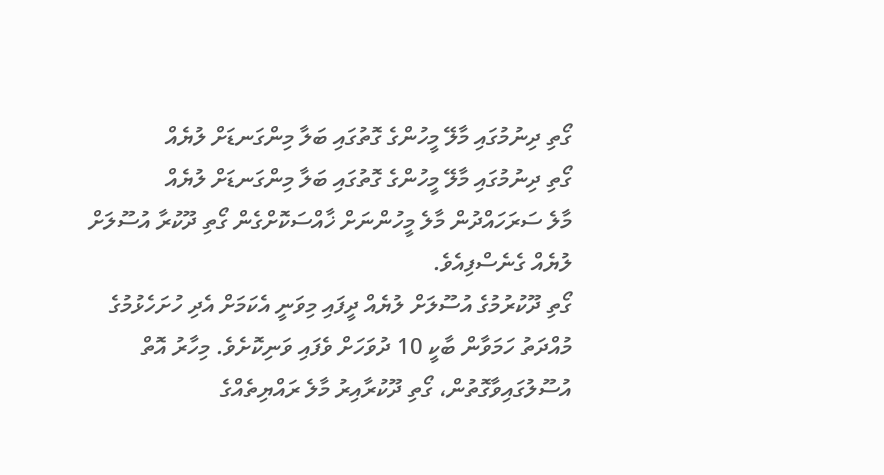ގޯތި ދިނުމުގައި މާލޭ މީހުންގެ ގޮތުގައި ބަލާ މިންގަނޑަށް ލުޔެއް
ގޯތި ދިނުމުގައި މާލޭ މީހުންގެ ގޮތުގައި ބަލާ މިންގަނޑަށް ލުޔެއް
މާލެ ސަރަހައްދުން މާލެ މީހުންނަށް ޚާއްސަކޮށްގެން ގޯތި ދޫކުރާ އުސޫލަށް ލުޔެއް ގެނެސްފިއެވެ.
ގޯތި ދޫކުރުމުގެ އުސޫލަށް ލުޔެއް ދީފައި މިވަނީ އެކަމަށް އެދި ހުށަހެޅުމުގެ މުއްދަތު ހަމަވާން ބާކީ 10 ދުވަހަށް ވެފައި ވަނިކޮށެވެ. މިހާރު އޮތް އުސޫލުގައިވާގޮތުން، ގޯތި ދޫކުރާއިރު މާލެ ރައްޔިތެއްގެ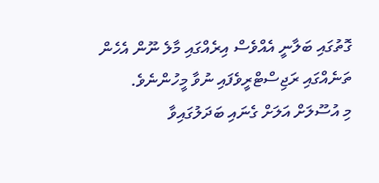ގޮތުގައި ބަލާނީ އެއްވެސް އިރެއްގައި މާލެ ނޫން އެހެން ތަނެއްގައި ރަޖިސްޓްރީވެފައި ނުވާ މީހުންނެވެ.
މި އުސޫލަށް އަލަށް ގެނައި ބަދަލުގައިވާ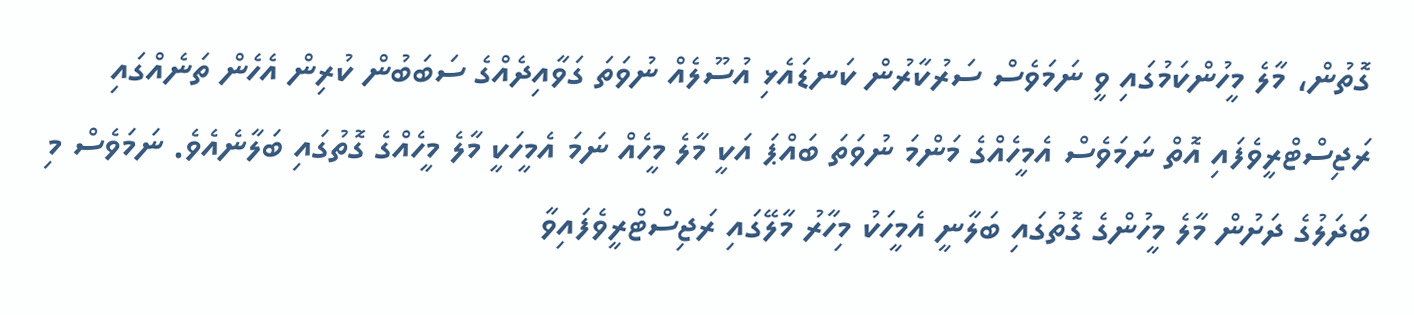ގޮތުން، މާލެ މީހުންކަމުގައި ވީ ނަމަވެސް ސަރުކާރުން ކަނޑައެޅި އުސޫލެއް ނުވަތަ ގަވާއިދެއްގެ ސަބަބުން ކުރިން އެހެން ތަނެއްގައި ރަޖިސްޓްރީވެފައި އޮތް ނަމަވެސް އެމީހެއްގެ މަންމަ ނުވަތަ ބައްޕަ އަކީ މާލެ މީހެއް ނަމަ އެމީހަކީ މާލެ މީހެއްގެ ގޮތުގައި ބަލާނެއެވެ. ނަމަވެސް މި ބަދަލުގެ ދަށުން މާލެ މީހުންގެ ގޮތުގައި ބަލާނީ އެމީހަކު މިހާރު މާލޭގައި ރަޖިސްޓްރީވެފައިވާ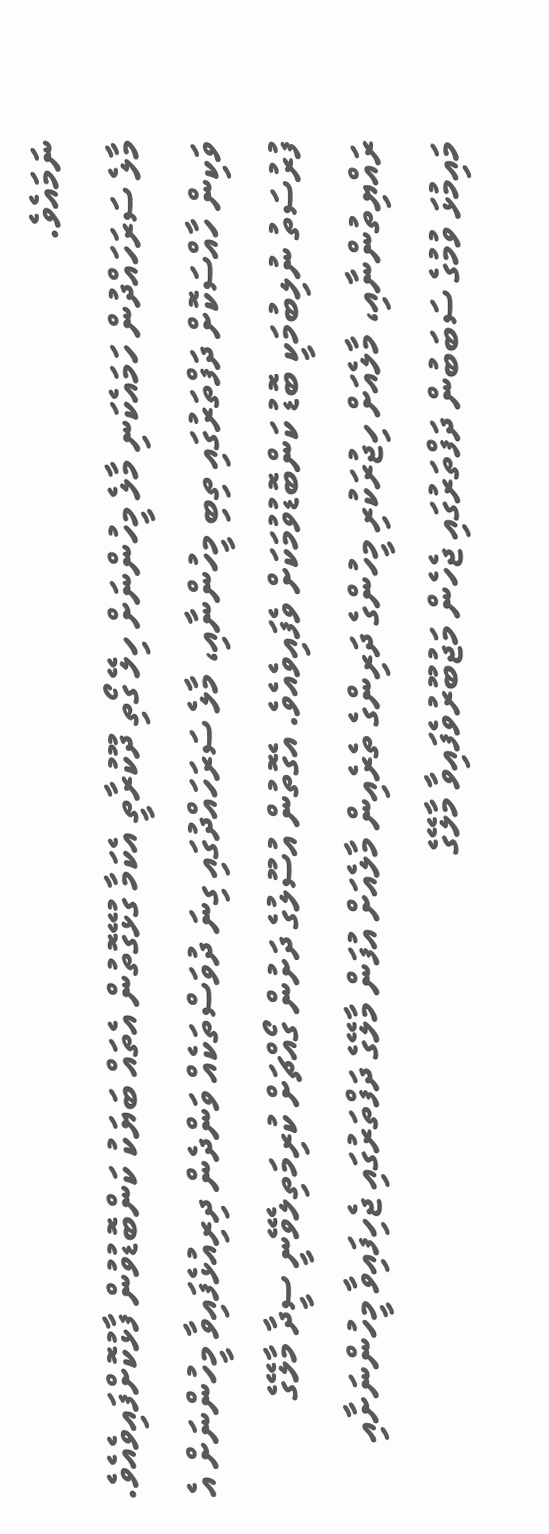ނަމައެވެ.
މާލެ ސަރަހައްދުން ހަމައެކަނި މާލެ މީހުންނަށް ހިލޭ ގޯތި ދޫކުރާތީ އެކަމާ ގުޅޭގޮތުން އެތައް ބަޔަކު ކަންބޮޑުވުން ފާޅުކޮށްފައިވެއެވެ. ވަކިން ހާއްސަކޮށް ދަފްތަރުގައި ތިބި މީހުންނާއި، މާލެ ސަރަހައްދުގައި ގިނަ ދުވަސްތަކެއް ވަންދެން ދިރިއުޅެފައިވާ މީހުންނަށް އެ ފުރުސަތު ނުލިބުމަކީ ބޮޑު ކަންބޮޑުވުމަކަށް ވެފައިވެއެވެ. އެގޮތުން އުސޫލުގެ ދަށުން ގޯއްޗަށް ކުރިމަތިލެވޭނީ ސީދާ މާލޭގެ ރައްޔިތުންނާއި، މާލެއަށް ހިޖުރަކުރި މީހުންގެ ދަރިންގެ ތެރެއިން މާލެއަށް އުފަން މާލޭގެ ދަފްތަރުގައި ޖެހިފައިވާ މީހުންނަށާއި މައިމުޅަ ވުމުގެ ސަބަބުން ދަފްތަރުގައި ޖެހެން މަޖުބޫރުވެފައިވާ މާލޭގެ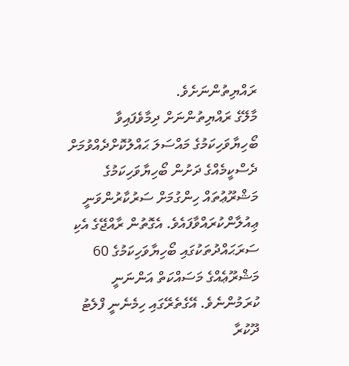ރައްޔިތުންނަށެވެ.
މާލޭގެ ރައްޔިތުންނަށް ދިމާވެފައިވާ ބޯހިޔާވަހިކަމުގެ މައްސަލަ ޙައްލުކޮށްދެއްވުމަށް ދެސްކީމެއްގެ ދަށުން ބޯހިޔާވަހިކަމުގެ މަޝްރޫޢުތައް ހިންގުމަށް ސަރުކާރުންވަނީ ޢިއުލާންކުރައްވާފައެވެ. އެގޮތުން ރާއްޖޭގެ އެކި ސަރަޙައްދުތަކުގައި ބޯހިޔާވަހިކަމުގެ 60 މަޝްރޫޢެއްގެ މަސައްކަތް އަންނަނީ ކުރަމުންނެވެ. އޭގެތެރޭގައި ހިމެނެނީ ފްލެޓު ދޫކުރާ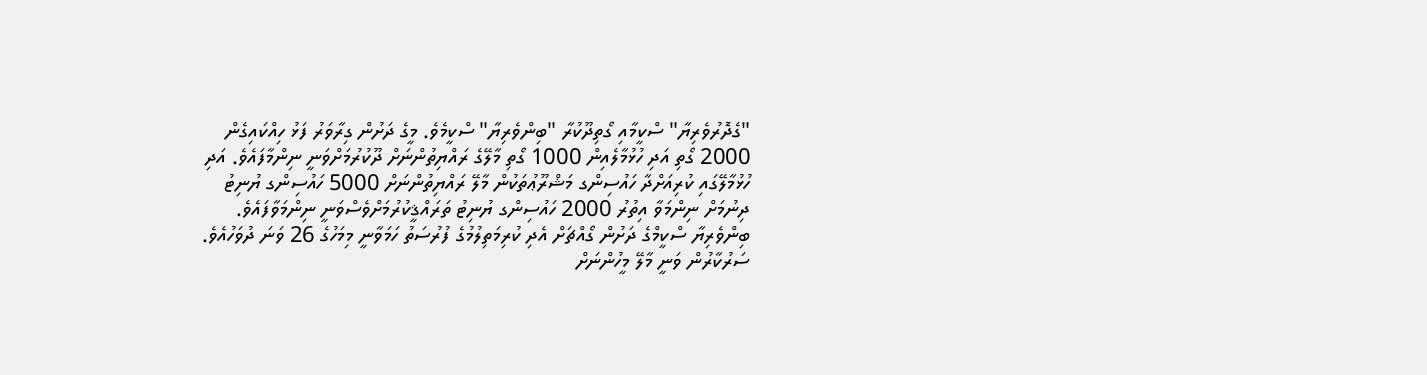"ގެދޮރުވެރިޔާ" ސްކީމާއި ގޯތިދޫކުރާ "ބިންވެރިޔާ" ސްކީމެވެ. މީގެ ދަށުން ގިރާވަރު ފަޅު ހިއްކައިގެން 2000 ގޯތި އަދި ހުޅުމާލެއިން 1000 ގޯތި މާލޭގެ ރައްޔިތުންނަށް ދޫކުރުމަށްވަނީ ނިންމާފައެވެ. އަދި ހުޅުމާލޭގައި ކުރިއަށްދާ ހައުސިންގ މަޝްރޫޢުތަކުން މާލޭ ރައްޔިތުންނަށް 5000 ހައުސިންގ ޔުނިޓު ދިނުމަށް ނިންމަވާ އިތުރު 2000 ހައުސިންގ ޔުނިޓު ތަރައްޤީކުރުމަށްވެސްވަނީ ނިންމަވާފައެވެ.
ބިންވެރިޔާ ސްކީމްގެ ދަށުން ގޯއްޗަށް އެދި ކުރިމަތިލުމުގެ ފުރުސަތު ހަމަވާނީ މިމަހުގެ 26 ވަނަ ދުވަހުއެވެ. ސަރުކާރުން ވަނީ މާލޭ މީހުންނަށް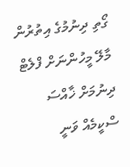ގޯތި ދިނުމުގެ އިތުރުން މާލޭ މީހުންނަށް ފްލެޓް ދިނުމަށް ޚާއްސަ ސްކީމެއް ވަނީ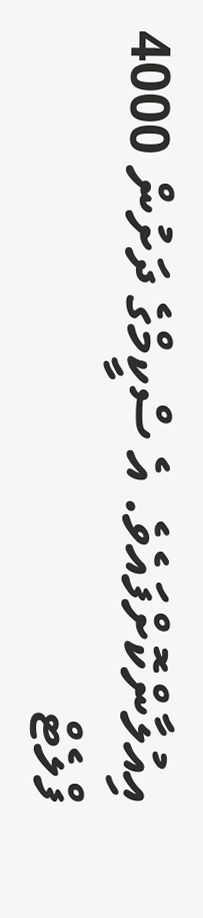އިއުލާންކޮށްފައެވެ. އެ ސްކީމްގެ ދަށުން 4000 ފްލެޓް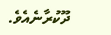ދޫކުރާނެއެވެ.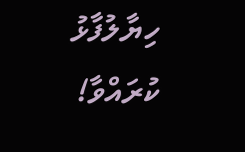ހިޔާލުފާޅު ކުރައްވާ!